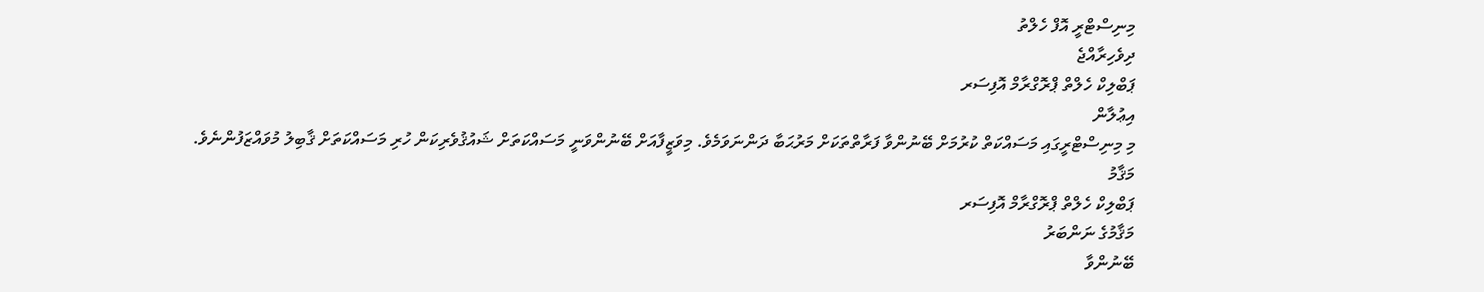މިނިސްޓްރީ އޮފް ހެލްތު
ދިވެހިރާއްޖެ
ޕަބްލިކް ހެލްތް ޕްރޮގްރާމް އޮފިސަރ
އިޢުލާން
މި މިނިސްޓްރީގައި މަސައްކަތް ކުރުމަށް ބޭނުންވާ ފަރާތްތަކަށް މަރުޙަބާ ދަންނަވަމެވެ. މިވަޒީފާއަށް ބޭނުންވަނީ މަސައްކަތަށް ޝައުޤުވެރިކަން ހުރި މަސައްކަތަށް ޤާބިލު މުވައްޒަފުންނެވެ.
މަޤާމު
ޕަބްލިކް ހެލްތް ޕްރޮގްރާމް އޮފިސަރ
މަޤާމުގެ ނަންބަރު
ބޭނުންވާ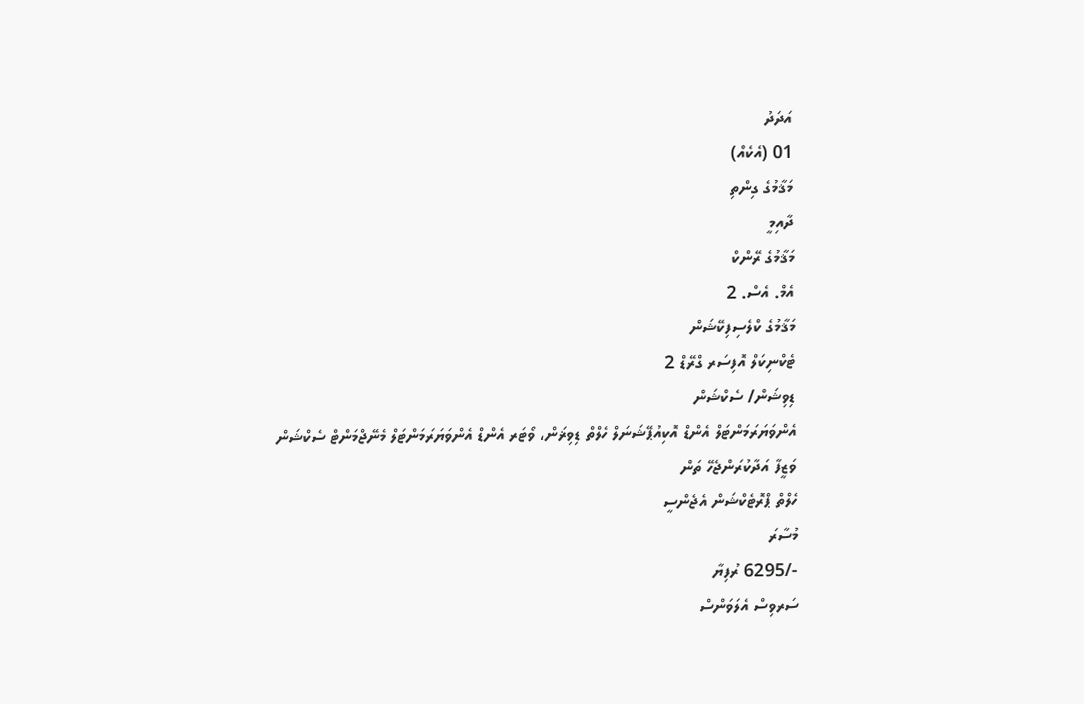އަދަދު
01 (އެކެއް)
މަޤާމުގެ ގިންތި
ދާއިމީ
މަޤާމުގެ ރޭންކް
އެމް. އެސް. 2
މަޤާމުގެ ކްލެސިފިކޭޝަން
ޓެކްނިކަލް އޮފިސަރ ގްރޭޑް 2
ޑިވިޝަން/ ސެކްޝަން
އެންވަޔަރަމަންޓަލް އެންޑް އޮކިއުޕޭޝަނަލް ހެލްތް ޑިވިޜަން، ވޯޓަރ އެންޑް އެންވަޔަރަމަންޓަލް މެނޭޖްމަންޓް ސެކްޝަން
ވަޒީފާ އަދާކުރަންޖެހޭ ތަން
ހެލްތް ޕްރޮޓެކްޝަން އެޖެންސީ
މުސާރަ
-/6295 ރުފިޔާ
ސަރވިސް އެލަވަންސް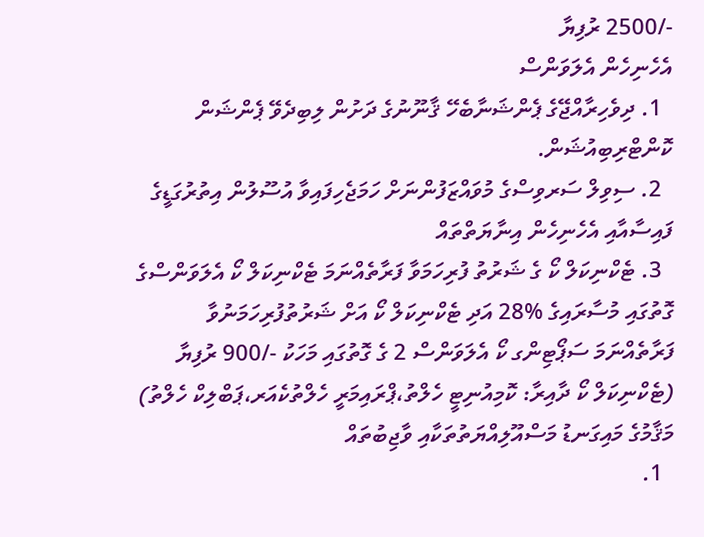-/2500 ރުފިޔާ
އެހެނިހެން އެލަވަންސް
  1. ދިވެހިރާއްޖޭގެ ޕެންޝަނާބެހޭ ޤާނޫނުގެ ދަށުން ލިބިދެވޭ ޕެންޝަން ކޮންޓްރިބިއުޝަން.
  2. ސިވިލް ސަރވިސްގެ މުވައްޒަފުންނަށް ހަމަޖެހިފައިވާ އުސޫލުން އިތުރުގަޑީގެ ފައިސާއާއި އެހެނިހެން އިނާޔަތްތައް
  3. ޓެކްނިކަލް ކޯ ގެ ޝަރުތު ފުރިހަމަވާ ފަރާތެއްނަމަ ޓެކްނިކަލް ކޯ އެލަވަންސްގެ ގޮތުގައި މުސާރައިގެ %28 އަދި ޓެކްނިކަލް ކޯ އަށް ޝަރުތުފުރިހަމަނުވާ ފަރާތެއްނަމަ ސަޕޯޓިންގ ކޯ އެލަވަންސް 2 ގެ ގޮތުގައި މަހަކު -/900 ރުފިޔާ (ޓެކްނިކަލް ކޯ ދާއިރާ: ކޮމިއުނިޓީ ހެލްތު،ޕްރައިމަރީ ހެލްތުކެއަރ،ޕަބްލިކް ހެލްތު)
މަޤާމުގެ މައިގަނޑު މަސްއޫލިއްޔަތުތަކާއި ވާޖިބުތައް
  1.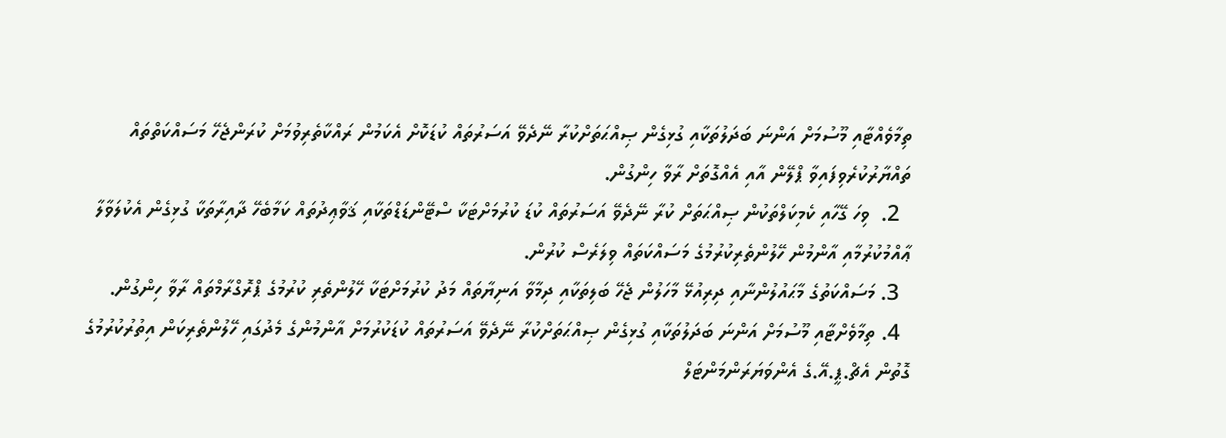ތިމާވެއްޓާއި މޫސުމަށް އަންނަ ބަދަލުތަކާއި ގުޅިގެން ޞިއްޙަތަށްކުރާ ނޭދެވޭ އަސަރުތައް ކުޑަކޮށް އެކަމުން ރައްކާތެރިވުމަށް ކުރަންޖެހޭ މަސައްކަތްތައް ތައްޔާރުކުރެވިފައިވާ ޕްލޭން އާއި އެއްގޮތަށް ރާވާ ހިންގުން.
  2.  ވިހަ ގޭހާއި ކެމިކަލްތަކުން ޞިއްޙަތަށް ކުރާ ނޭދެވޭ އަސަރުތައް ކުޑަ ކުރުމަށްޓަކާ ސްޓޭންޑަޑްތަކާއި ޤަވާޢިދުތައް ކަމާބެހޭ ދާއިރާތަކާ ގުޅިގެން އެކުލަވާލާ ޢާއްމުކުރުމާއި އާންމުން ހޭލުންތެރިކުރުމުގެ މަސައްކަތައް ވިލަރެސް ކުރުން.
  3. މަސައްކަތުގެ މާޙައުލުންނާއި ދިރިއުޅޭ މާހަލުން ޖެހޭ ބަލިތަކާއި ދިމާވާ އަނިޔާތައް މަދު ކުރުމަށްޓަކާ ހޭލުންތެރި ކުރުމުގެ ޕްރޮގްރާމްތައް ރާވާ ހިންގުން.
  4. ތިމާވެށްޓާއި މޫސުމަށް އަންނަ ބަދަލުތަކާއި ގުޅިގެން ޞިއްޙަތަށްކުރާ ނޭދެވޭ އަސަރުތައް ކުޑަކުރުމަށް އާންމުންގެ މެދުގައި ހޭލުންތެރިކަން އިތުރުކުރުމުގެ ގޮތުން އެޗް.ޕީ.އޭ.ގެ އެންވަޔަރަންމަންޓަލް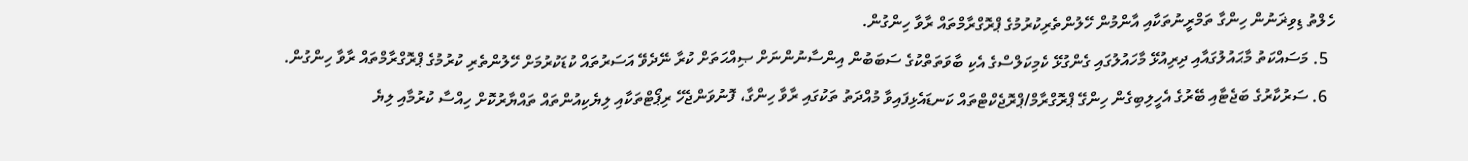ހެލްތު ޑިވިޜަނުން ހިންގާ ތަމްރީނުތަކާއި އާންމުން ހޭލުންތެރިކުރުމުގެ ޕްރޮގްރާމްތައް ރާވާ ހިންގުން.
  5. މަސައްކަތު މާޙައުލުގައާއި ދިރިއުޅޭ މާހައުލުގައި ގެންގުޅޭ ކެމިކަލްސްގެ އެކި ބާވަތަތްކުގެ ސަބަބުން އިންސާނުންނަށް ޞިއްޙަތަށް ކުރާ ނޭދެވޭ އަސަރުތައް ކުޑަކުރުމަށް ހޭލުންތެރި ކުރުމުގެ ޕްރޮގްރާމްތައް ރާވާ ހިންގުން.
  6. ސަރުކާރުގެ ބަޖެޓާއި ބޭރުގެ އެހީލިބިގެން ހިންގޭ ޕްރޮގްރާމް/ޕްރޮޖެކްޓްތައް ކަނޑައެޅިފައިވާ މުއްދަތު ތަކުގައި ރާވާ ހިންގާ، ފޮނުވަންޖެހޭ ރިޕޯޓްތަކާއި ލިޔެކިއުންތައް ތައްޔާރުކޮށް ހިއްސާ ކުރުމާއި ލިޔެ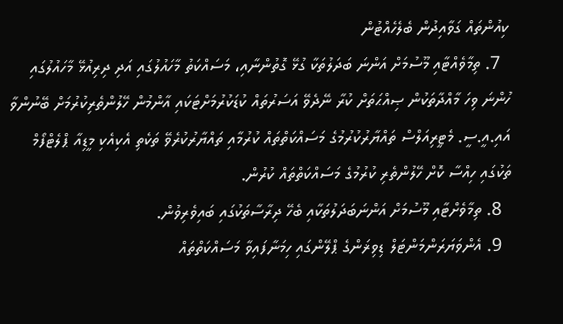ކިއުންތައް ގަވާއިދުން ބެލެހެއްޓުން
  7. ތިމާވެއްޓާއި މޫސުމަށް އަންނަ ބަދަލުތަކާ ގުޅޭ ގޮތުންނާއި، މަސައްކަތު މާހައުލުގައި އަދި ދިރިއުޅޭ މާހައުލުގައި ހުންނަ ވިހަ މާއްދާތަކުން ޞިއްޙަތަށް ކުރާ ނޭދެވޭ އަސަރުތައް ކުޑަކުރުމަށްޓަކައި އާންމުން ހޭލުންތެރިކުރުމަށް ބޭނުންވާ އައި.އީ.ސީ. މެޓީރިއަލްސް ތައްޔާރުކުރުމުގެ މަސައްކަތްތައް ކުރުމާއި ތައްޔާރުކުރެވޭ ތަކެތި އެކިއެކި މީޑިއާ ޕްލެޓްފޯމް ތަކުގައި ހިއްސާ ކޮށް ހޭލުންތެރި ކުރުމުގެ މަސައްކަތްތައް ކުރުން.
  8. ތިމާވެށްޓާއި މޫސުމަށް އަންނަބަދަލުތަކާއި ބެހޭ ދިރާސާތަކުގައި ބައިވެރިވުން.
  9. އެންވަޔަރަންމަންޓަލް ޑިވިޜަންގެ ޕްލޭންގައި ހިމަނާފައިވާ މަސައްކަތްތައް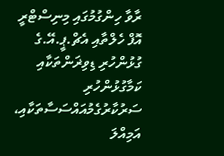ރާވާ ހިންގުމުގައި މިނިސްޓްރީ އޮފް ހެލްތާއި އެޗް.ޕީ.އޭ.ގެ ގުޅުންހުރި ޑިވިޜަންތަކާއި ކަމާގުޅުންހުރި ސަރުކާރުގެމުއައްސަސާތަކާއި، އަމިއްލަ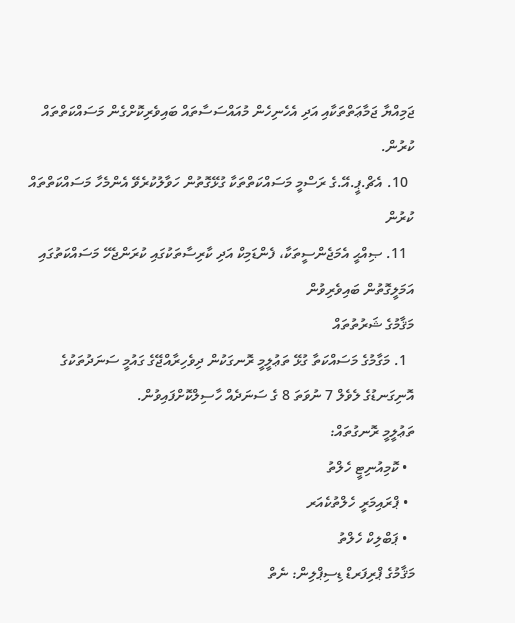ޖަމިއްޔާ ޖަމާޢަތްތަކާއި އަދި އެހެނިހެން މުއައްސަސާތައް ބައިވެރިކޮށްގެން މަސައްކަތްތައް ކުރުން.
  10. އެޗް.ޕީ.އޭ.ގެ ރަސްމީ މަސައްކަތްތަކާ ގުޅޭގޮތުން ހަވާލުކުރެވޭ އެންމެހާ މަސައްކަތްތައް ކުރުން
  11. ޞިއްޙީ އެމަޖެންސީތަކާ، ފެންޑަމިކް އަދި ކާރިސާތަކުގައި ކުރަންޖެހޭ މަސައްކަތުގައި އަމަލީގޮތުން ބައިވެރިވުން
މަޤާމުގެ ޝަރުތުތައް
  1. މަގާމުގެ މަސައްކަތާ ގުޅޭ ތަޢުލީމީ ރޮނގަކުން ދިވެހިރާއްޖޭގެ ގައުމީ ސަނަދުތަކުގެ އޮނިގަނޑުގެ ލެވެލް 7 ނުވަތަ 8 ގެ ސަނަދެއް ހާސިލްކޮށްފައިވުން.
ތަޢުލީމީ ރޮނގުތައް:
  • ކޮމިއުނިޓީ ހެލްތު
  • ޕްރައިމަރީ ހެލްތުކެއަރ
  • ޕަބްލިކް ހެލްތު
މަޤާމުގެ ޕްރިފަރޑް ޑިސިޕްލިން: ނެތް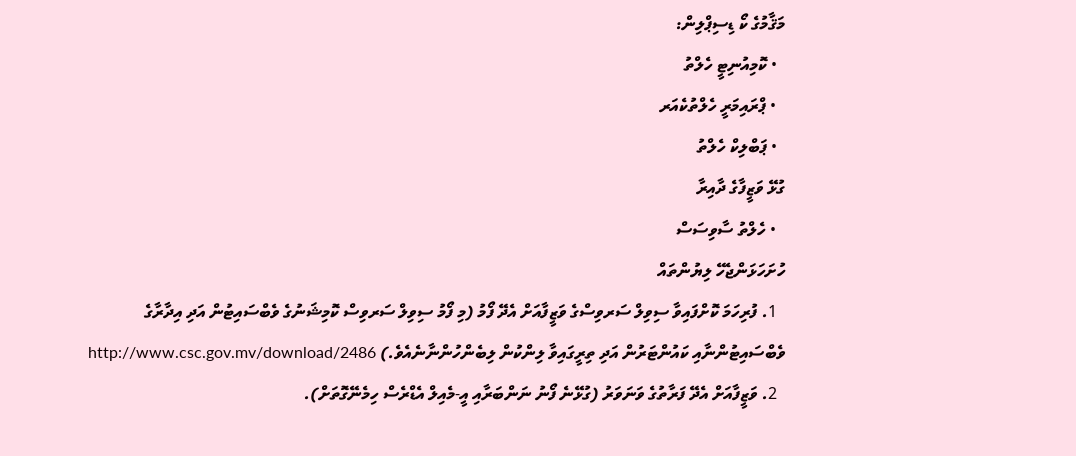މަޤާމުގެ ކޯ ޑިސިޕްލިން:
  • ކޮމިއުނިޓީ ހެލްތު
  • ޕްރައިމަރީ ހެލްތުކެއަރ
  • ޕަބްލިކް ހެލްތު
ގުޅޭ ވަޒީފާގެ ދާއިރާ
  • ހެލްތު ސާވިސަސް
ހުށަހަޅަންޖެހޭ ލިޔުންތައް
  1. ފުރިހަމަ ކޮށްފައިވާ ސިވިލް ސަރވިސްގެ ވަޒީފާއަށް އެދޭ ފޯމު (މި ފޯމު ސިވިލް ސަރވިސް ކޮމިޝަނުގެ ވެބްސައިޓުން އަދި އިދާރާގެ ވެބްސައިޓުންނާއި ކައުންޓަރުން އަދި ތިރީގައިވާ ލިންކުން ލިބެންހުންނާނެއެވެ.) http://www.csc.gov.mv/download/2486
  2. ވަޒީފާއަށް އެދޭ ފަރާތުގެ ވަނަވަރު (ގުޅޭނެ ފޯނު ނަންބަރާއި އީ-މެއިލް އެޑްރެސް ހިމެނޭގޮތަށް).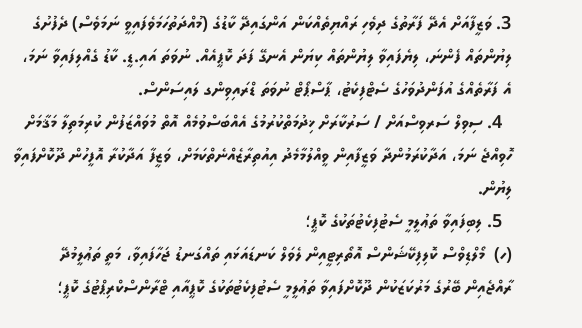3. ވަޒީފާއަށް އެދޭ ފަރާތުގެ ދިވެހި ރައްޔިތެއްކަން އަންގައިދޭ ކާޑުގެ (މުއްދަތުހަމަވެފައިވީ ނަމަވެސް) ދެފުށުގެ ލިޔުންތައް ފެންނަ، ލިޔެފައިވާ ލިޔުންތައް ކިޔަން އެނގޭ ފަދަ ކޮޕީއެއް. ނުވަތަ އައި.ޑީ. ކާޑު ގެއްލިފައިވާ ނަމަ، އެ ފަރާތެއްގެ އުފަންދުވަހުގެ ސެޓްފިކެޓު، ޕާސްޕޯޓް ނުވަތަ ޑްރައިވިންގ ލައިސަންސް.
  4. ސިވިލް ސަރވިސްއަށް / ސަރުކާރަށް ޚިދުމަތްކުރުމުގެ އެއްބަސްވުމެއް އޮތް މުވައްޒަފުން ކުރިމަތިލާ މަޤާމަށް ހޮވިއްޖެ ނަމަ، އަދާކުރަމުންދާ ވަޒީފާއިން ވީއްލުމާމެދު އިއުތިރާޒެއްނެތްކަމަށް، ވަޒީފާ އަދާކުރާ އޮފީހުން ދޫކޮށްފައިވާ ލިޔުން.
  5. ލިބިފައިވާ ތަޢުލީމީ ސެޓުފިކެޓުތަކުގެ ކޮޕީ؛
(ހ)  މޯލްޑިވްސް ކޮލިފިކޭޝަންސް އޮތޯރިޓީއިން ލެވަލް ކަނޑައަޅައި ތައްގަނޑު ޖަހާފައިވާ، މަތީ ތަޢުލީމުދޭ ރާއްޖެއިން ބޭރުގެ މަރުކަޒަކުން ދޫކޮށްފައިވާ ތަޢުލީމީ ސެޓުފިކެޓުތަކުގެ ކޮޕީއާއި ޓްރާންސްކްރިޕްޓުގެ ކޮޕީ؛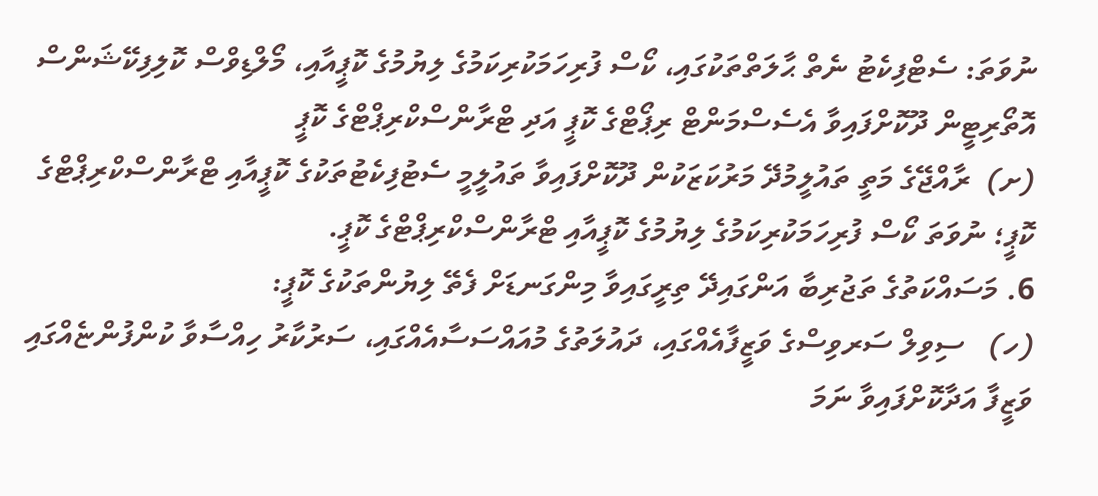ނުވަތަ: ސެޓްފިކެޓު ނެތް ޙާލަތްތަކުގައި، ކޯސް ފުރިހަމަކުރިކަމުގެ ލިޔުމުގެ ކޮޕީއާއި، މޯލްޑިވްސް ކޮލިފިކޭޝަންސް އޮތޯރިޓީން ދޫކޮށްފައިވާ އެސެސްމަންޓް ރިޕޯޓްގެ ކޮޕީ އަދި ޓްރާންސްކްރިޕްޓްގެ ކޮޕީ
(ށ)  ރާއްޖޭގެ މަތީ ތައުލީމުދޭ މަރުކަޒަކުން ދޫކޮށްފައިވާ ތައުލީމީ ސެޓުފިކެޓުތަކުގެ ކޮޕީއާއި ޓްރާންސްކްރިޕްޓްގެ ކޮޕީ؛ ނުވަތަ ކޯސް ފުރިހަމަކުރިކަމުގެ ލިޔުމުގެ ކޮޕީއާއި ޓްރާންސްކްރިޕްޓްގެ ކޮޕީ.
6. މަސައްކަތުގެ ތަޖުރިބާ އަންގައިދޭ ތިރީގައިވާ މިންގަނޑަށް ފެތޭ ލިޔުންތަކުގެ ކޮޕީ:
(ހ)   ސިވިލް ސަރވިސްގެ ވަޒީފާއެއްގައި، ދައުލަތުގެ މުއައްސަސާއެއްގައި، ސަރުކާރު ހިއްސާވާ ކުންފުންޏެއްގައި ވަޒީފާ އަދާކޮށްފައިވާ ނަމަ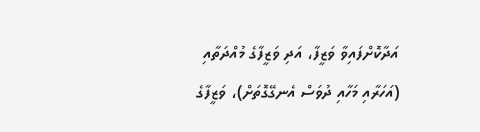އަދާކޮށްފައިވާ ވަޒީފާ، އަދި ވަޒީފާގެ މުއްދަތާއި (އަހަރާއި މަހާއި ދުވަސް އެނގޭގޮތަށް)، ވަޒީފާގެ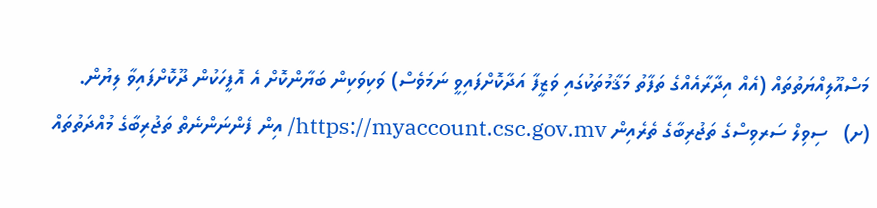މަސްއޫލިއްޔަތުތައް (އެއް އިދާރާއެއްގެ ތަފާތު މަޤާމުތަކުގައި ވަޒީފާ އަދާކޮށްފައިވީ ނަމަވެސް) ވަކިވަކިން ބަޔާންކޮށް އެ އޮފީހަކުން ދޫކޮށްފައިވާ ލިޔުން.
(ށ)   ސިވިލް ސަރވިސްގެ ތަޖުރިބާގެ ތެރެއިން https://myaccount.csc.gov.mv/ އިން ފެންނަންނެތް ތަޖުރިބާގެ މުއްދަތުތައް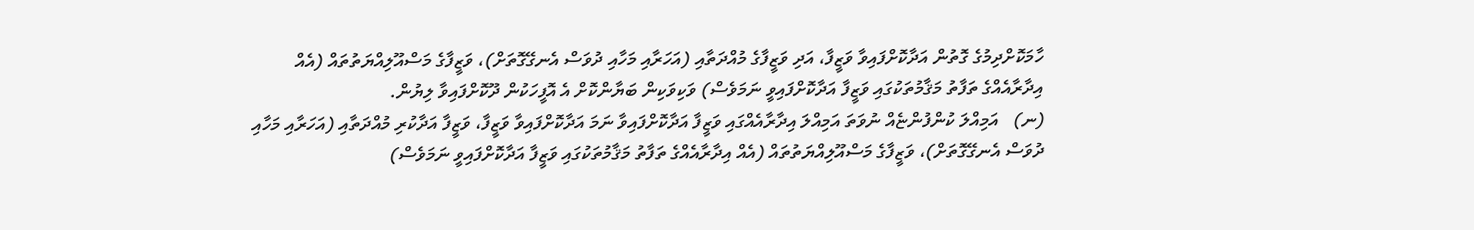ހާމަކޮށްދިމުގެ ގޮތުން އަދާކޮށްފައިވާ ވަޒީފާ، އަދި ވަޒީފާގެ މުއްދަތާއި (އަހަރާއި މަހާއި ދުވަސް އެނގޭގޮތަށް)، ވަޒީފާގެ މަސްއޫލިއްޔަތުތައް (އެއް އިދާރާއެއްގެ ތަފާތު މަޤާމުތަކުގައި ވަޒީފާ އަދާކޮށްފައިވީ ނަމަވެސް) ވަކިވަކިން ބަޔާންކޮށް އެ އޮފީހަކުން ދޫކޮށްފައިވާ ލިޔުން.
(ނ)   އަމިއްލަ ކުންފުންޏެއް ނުވަތަ އަމިއްލަ އިދާރާއެއްގައި ވަޒީފާ އަދާކޮށްފައިވާ ނަމަ އަދާކޮށްފައިވާ ވަޒީފާ، ވަޒީފާ އަދާކުރި މުއްދަތާއި (އަހަރާއި މަހާއި ދުވަސް އެނގޭގޮތަށް)، ވަޒީފާގެ މަސްއޫލިއްޔަތުތައް (އެއް އިދާރާއެއްގެ ތަފާތު މަޤާމުތަކުގައި ވަޒީފާ އަދާކޮށްފައިވީ ނަމަވެސް)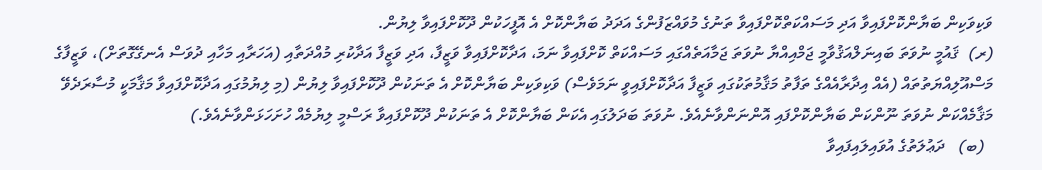ވަކިވަކިން ބަޔާންކޮށްފައިވާ އަދި މަސައްކަތްކޮށްފައިވާ ތަނުގެ މުވައްޒަފުންގެ އަދަދު ބަޔާންކޮށް އެ އޮފީހަކުން ދޫކޮށްފައިވާ ލިޔުން.
(ރ)  ޤައުމީ ނުވަތަ ބައިނަލްއަޤުވާމީ ޖަމްއިއްޔާ ނުވަތަ ޖަމާއަތެއްގައި މަސައްކަތް ކޮށްފައިވާ ނަމަ، އަދާކޮށްފައިވާ ވަޒީފާ، އަދި ވަޒީފާ އަދާކުރި މުއްދަތާއި (އަހަރާއި މަހާއި ދުވަސް އެނގޭގޮތަށް)، ވަޒީފާގެ މަސްއޫލިއްޔަތުތައް (އެއް އިދާރާއެއްގެ ތަފާތު މަޤާމުތަކުގައި ވަޒީފާ އަދާކޮށްފައިވީ ނަމަވެސް) ވަކިވަކިން ބަޔާންކޮށް އެ ތަނަކުން ދޫކޮށްފައިވާ ލިޔުން (މި ލިޔުމުގައި އަދާކޮށްފައިވާ މަޤާމަކީ މުސާރަދެވޭ މަޤާމެއްކަން ނުވަތަ ނޫންކަން ބަޔާންކޮށްފައި އޮންނަންވާނެއެވެ. ނުވަތަ ބަދަލުގައި އެކަން ބަޔާންކޮށް އެ ތަނަކުން ދޫކޮށްފައިވާ ރަސްމީ ލިޔުމެއް ހުށަހަޅަންވާނެއެވެ.)
  (ބ)   ދަޢުލަތުގެ އުވައިލައިފައިވާ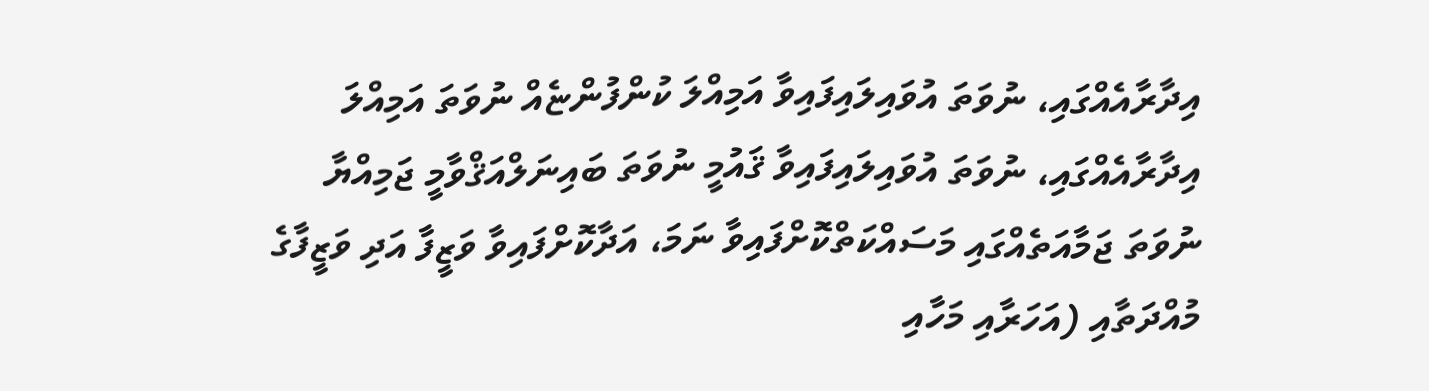އިދާރާއެއްގައި، ނުވަތަ އުވައިލައިފައިވާ އަމިއްލަ ކުންފުންޏެއް ނުވަތަ އަމިއްލަ އިދާރާއެއްގައި، ނުވަތަ އުވައިލައިފައިވާ ޤައުމީ ނުވަތަ ބައިނަލްއަޤްވާމީ ޖަމިއްޔާ ނުވަތަ ޖަމާއަތެއްގައި މަސައްކަތްކޮށްފައިވާ ނަމަ، އަދާކޮށްފައިވާ ވަޒީފާ އަދި ވަޒީފާގެ މުއްދަތާއި (އަހަރާއި މަހާއި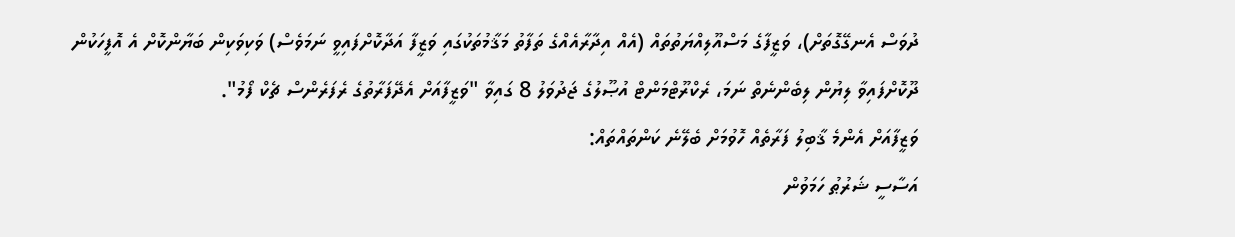ދުވަސް އެނގޭގޮތަށް)، ވަޒީފާގެ މަސްއޫލިއްޔަތުތައް (އެއް އިދާރާއެއްގެ ތަފާތު މަޤާމުތަކުގައި ވަޒީފާ އަދާކޮށްފައިވީ ނަމަވެސް) ވަކިވަކިން ބަޔާންކޮށް އެ އޮފީހަކުން ދޫކޮށްފައިވާ ލިޔުން ލިބެންނެތް ނަމަ، ރެކްރޫޓްމަންޓް އުޞޫލުގެ ޖަދުވަލު 8 ގައިވާ "ވަޒީފާއަށް އެދޭފަރާތުގެ ރެފަރެންސް ޗެކް ފޯމު".
ވަޒީފާއަށް އެންމެ ޤާބިލު ފަރާތެއް ހޮވުމަށް ބެލޭނެ ކަންތައްތައް:
އަސާސީ ޝަރުޠު ހަމަވުން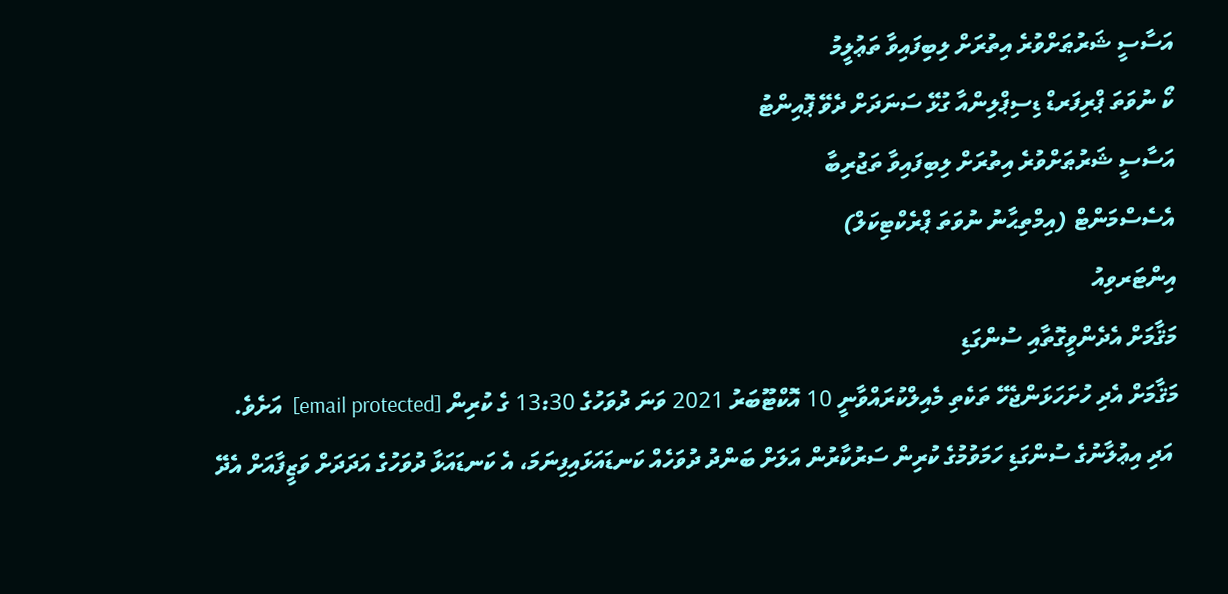އަސާސީ ޝަރުޠަށްވުރެ އިތުރަށް ލިބިފައިވާ ތަޢުލީމު
ކޯ ނުވަތަ ޕްރިފަރޑް ޑިސިޕްލިންއާ ގުޅޭ ސަނަދަށް ދެވޭ ޕޮއިންޓު
އަސާސީ ޝަރުޠަށްވުރެ އިތުރަށް ލިބިފައިވާ ތަޖުރިބާ
އެސެސްމަންޓް (އިމްތިޙާނު ނުވަތަ ޕްރެކްޓިކަލް)
އިންޓަރވިއު
މަޤާމަށް އެދެންވީގޮތާއި ސުންގަޑި
މަޤާމަށް އެދި ހުށަހަޅަންޖެހޭ ތަކެތި މެއިލްކުރައްވާނީ 10 އޮކްޓޫބަރު 2021 ވަނަ ދުވަހުގެ 13:30 ގެ ކުރިން [email protected]  އަށެވެ.
 އަދި އިޢުލާނުގެ ސުންގަޑި ހަމަވުމުގެ ކުރިން ސަރުކާރުން އަލަށް ބަންދު ދުވަހެއް ކަނޑައަޅައިފިނަމަ، އެ ކަނޑައަޅާ ދުވަހުގެ އަދަދަށް ވަޒީފާއަށް އެދޭ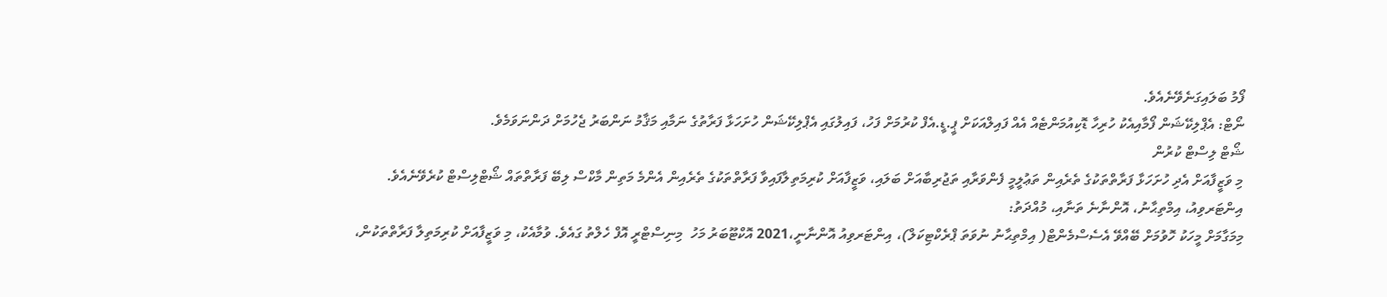ފޯމު ބަލައިގަނެވޭނެއެވެ.
ނޯޓް: އެޕްލިކޭޝަން ފޯމާއިއެކު ހުރިހާ ޑޮކިއުމަންޓެއް އެއް ފައިލްއަކަށް ޕީ.ޑީ.އެފް ކުރުމަށް ފަހު، ފައިލުގައި އެޕްލިކޭޝަން ހުށަހަޅާ ފަރާތުގެ ނަމާއި މަޤާމު ނަންބަރު ޖެހުމަށް ދަންނަވަމެވެ.
ޝޯޓް ލިސްޓް ކުރުން
މި ވަޒީފާއަށް އެދި ހުށަހަޅާ ފަރާތްތަކުގެ ތެރެއިން ތަޢުލީމީ ފެންވަރާއި ތަޖުރިބާއަށް ބަލައި، ވަޒީފާއަށް ކުރިމަތިލާފައިވާ ފަރާތްތަކުގެ ތެރެއިން އެންމެ މަތިން މާކްސް ލިބޭ ފަރާތްތައް ޝޯޓްލިސްޓް ކުރެވޭނެއެވެ.
އިންޓަރވިއު، އިމްތިޙާނު، އޮންނާނެ ތަނާއި، މުއްދަތު:
މިމަގާމަށް މީހަކު ހޮވުމަށް ބޭއްވޭ އެސެސްމެންޓް( އިމްތިޙާނު ނުވަތަ ޕްރެކްޓިކަލް)، އިންޓަރވިއު އޮންނާނީ،2021 އޮކްޓޫބަރު މަހު  މިނިސްޓްރީ އޮފް ހެލްތު ގައެވެ. ވުމާއެކު، މި ވަޒީފާއަށް ކުރިމަތިލާ ފަރާތްތަކުން،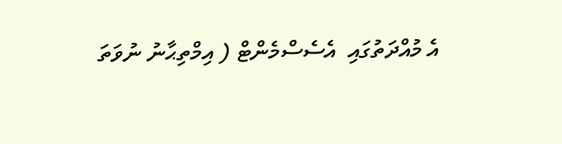އެ މުއްދަތުގައި  އެސެސްމެންޓް ( އިމްތިޙާނު ނުވަތަ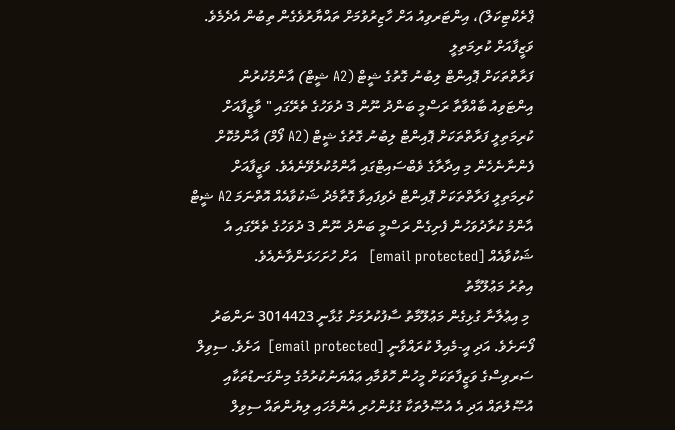ޕްރެކްޓިކަލް)، އިންޓަރވިއު އަށް ހާޒިރުވުމަށް ތައްޔާރުވެގެން ތިބުން އެދެމެވެ.
ވަޒީފާއަށް ކުރިމަތިލީ
ފަރާތްތަކަށް ޕޮއިންޓް ލިބުނު ގޮތުގެ ޝީޓް (A2 ޝީޓް) އާންމުކުރުން
އިންޓަވިއު ބާއްވާތާ ރަސްމީ ބަންދު ނޫން 3 ދުވަހުގެ ތެރޭގައި " ވާޒީފާއަށް ކުރިމަތިލީ ފަރާތްތަކަށް ޕޮއިންޓް ލިބުނު ގޮތުގެ ޝީޓް (A2 ފޯމް) އާންމުކޮށް ފެންނާނެހެން މި އިދާރާގެ ވެބްސައިޓްގައި އާންމުކުރެވޭނެއެވެ. ވަޒީފާއަށް ކުރިމަތިލީ ފަރާތްތަކަށް ޕޮއިންޓް ދެވިފައިވާ ގޮތާމެދު ޝަކުވާއެއް އޮތްނަމަ A2 ޝީޓް އާންމު ކުރާދުވަހުން ފެށިގެން ރަސްމީ ބަންދު ނޫން 3 ދުވަހުގެ ތެރޭގައި އެ ޝަކުވާއެއް [email protected]   އަށް ހުށަހަޅަންވާނެއެވެ.
އިތުރު މަޢުލޫމާތު
 މި އިޢުލާނާ ގުޅިގެން މަޢުލޫމާތު ސާފުކުރުމަށް ގުޅާނީ 3014423 ނަންބަރު ފޯނަށެވެ. އަދި އީ-މެއިލް ކުރައްވާނީ [email protected]  އަށެވެ. ސިވިލް ސަރވިސްގެ ވަޒީފާތަކަށް މީހުން ހޮވުމާއި ޢައްޔަނުކުރުމުގެ މިންގަނޑުތަކާއި އުޞޫލުތައް އަދި އެ އުޞޫލުތަކާ ގުޅުންހުރި އެންމެހައި ލިޔުންތައް ސިވިލް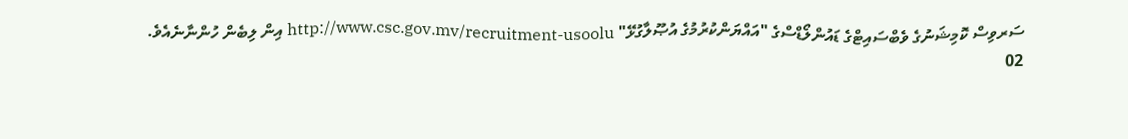ސަރވިސް ކޮމިޝަނުގެ ވެބްސައިޓްގެ ޑައުންލޯޑްސްގެ "އައްޔަންކުރުމުގެ އުޞޫލާގުޅޭ" http://www.csc.gov.mv/recruitment-usoolu އިން ލިބެން ހުންނާނެއެވެ.
02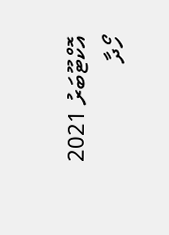އޮކްޓޫބަރު 2021
ހޯދާ